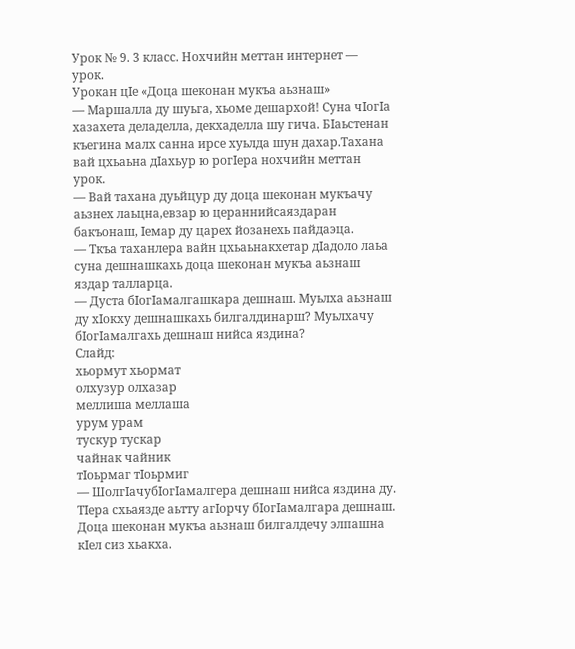Урок № 9. 3 класс. Нохчийн меттан интернет — урок.
Урокан цIе «Доца шеконан мукъа аьзнаш»
— Маршалла ду шуьга, хьоме дешархой! Суна чIогIа хазахета деладелла, декхаделла шу гича. БIаьстенан къегина малх санна ирсе хуьлда шун дахар.Тахана вай цхьаьна дIахьур ю рогIера нохчийн меттан урок.
— Вай тахана дуьйцур ду доца шеконан мукъачу аьзнех лаьцна,евзар ю цераннийсаяздаран бакъонаш, Iемар ду царех йозанехь пайдаэца.
— Ткъа таханлера вайн цхьаьнакхетар дIадоло лаьа суна дешнашкахь доца шеконан мукъа аьзнаш яздар талларца.
— Дуста бIогIамалгашкара дешнаш. Муьлха аьзнаш ду хIокху дешнашкахь билгалдинарш? Муьлхачу бIогIамалгахь дешнаш нийса яздина?
Слайд:
хьормут хьормат
олхузур олхазар
меллиша меллаша
урум урам
тускур тускар
чайнак чайник
тIоьрмаг тIоьрмиг
— ШолгIачубIогIамалгера дешнаш нийса яздина ду.
ТIера схьаязде аьтту агIорчу бIогIамалгара дешнаш. Доца шеконан мукъа аьзнаш билгалдечу элпашна кIел сиз хьакха.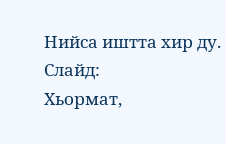Нийса иштта хир ду.
Слайд:
Хьормат,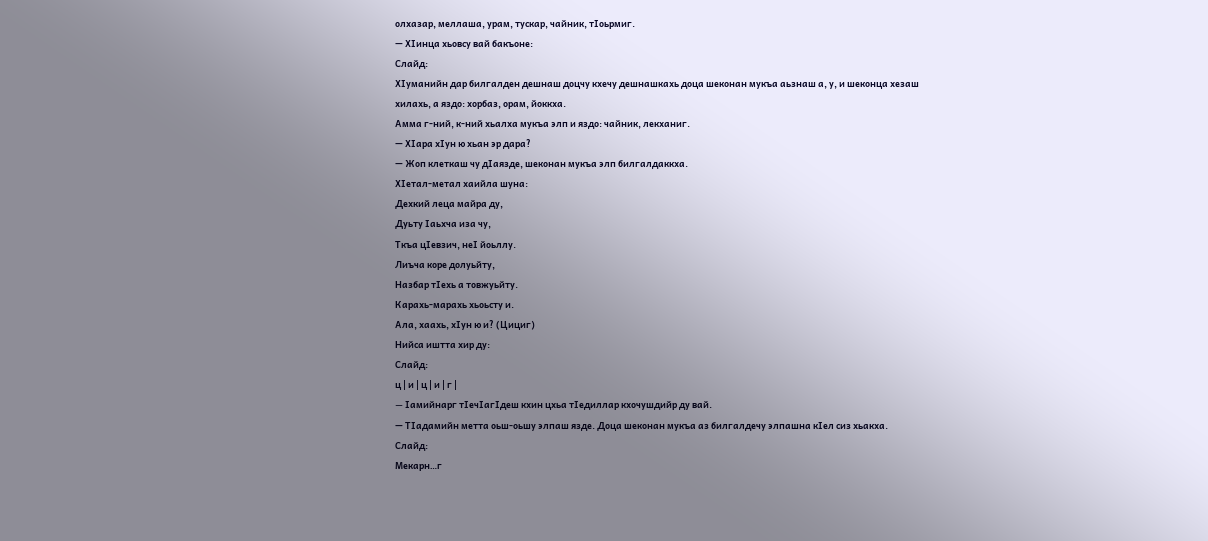олхазар, меллаша, урам, тускар, чайник, тIоьрмиг.
— ХIинца хьовсу вай бакъоне:
Слайд:
ХIуманийн дар билгалден дешнаш доцчу кхечу дешнашкахь доца шеконан мукъа аьзнаш а, у, и шеконца хезаш хилахь, а яздо: хорбаз, орам, йоккха.
Амма г-ний, к-ний хьалха мукъа элп и яздо: чайник, лекханиг.
— ХIара хIун ю хьан эр дара?
— Жоп клеткаш чу дIаязде, шеконан мукъа элп билгалдаккха.
ХIетал-метал хаийла шуна:
Дехкий леца майра ду,
Дуьту Iаьхча иза чу,
Ткъа цIевзич, неI йоьллу.
Лиъча коре долуьйту,
Назбар тIехь а товжуьйту.
Карахь-марахь хьоьсту и.
Ала, хаахь, хIун ю и? (Цициг)
Нийса иштта хир ду:
Слайд:
ц | и | ц | и | г |
— Iамийнарг тIечIагIдеш кхин цхьа тIедиллар кхочушдийр ду вай.
— ТIадамийн метта оьш-оьшу элпаш язде. Доца шеконан мукъа аз билгалдечу элпашна кIел сиз хьакха.
Слайд:
Мекарн…г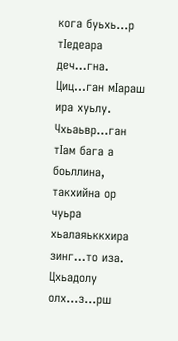кога буьхь…р тIедеара деч…гна. Циц…ган мIараш ира хуьлу. Чхьаьвр…ган тIам бага а боьллина, такхийна ор чуьра хьалаяьккхира зинг…то иза. Цхьадолу олх…з…рш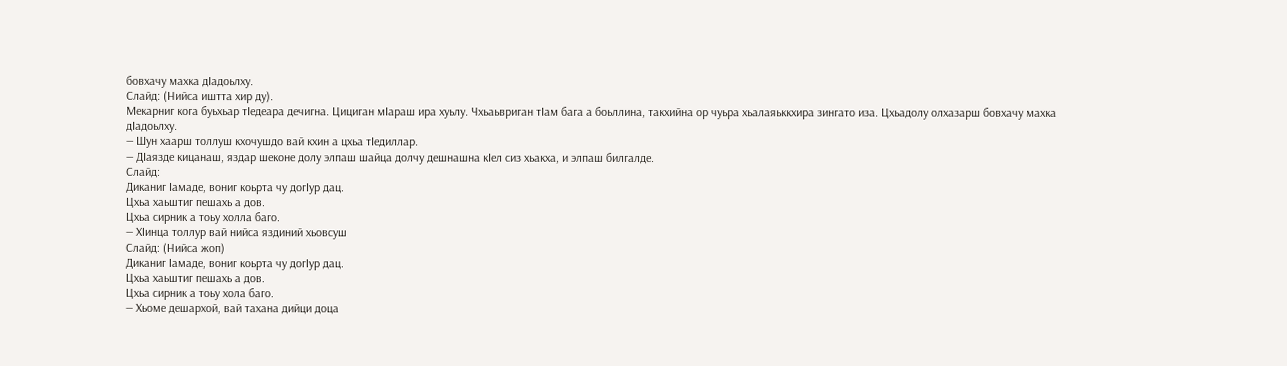бовхачу махка дIадоьлху.
Слайд: (Нийса иштта хир ду).
Мекарниг кога буьхьар тIедеара дечигна. Цициган мIараш ира хуьлу. Чхьаьвриган тIам бага а боьллина, такхийна ор чуьра хьалаяьккхира зингато иза. Цхьадолу олхазарш бовхачу махка дIадоьлху.
— Шун хаарш толлуш кхочушдо вай кхин а цхьа тIедиллар.
— ДIаязде кицанаш, яздар шеконе долу элпаш шайца долчу дешнашна кIел сиз хьакха, и элпаш билгалде.
Слайд:
Диканиг Iамаде, вониг коьрта чу догIур дац.
Цхьа хаьштиг пешахь а дов.
Цхьа сирник а тоьу холла баго.
— ХIинца толлур вай нийса яздиний хьовсуш
Слайд: (Нийса жоп)
Диканиг Iамаде, вониг коьрта чу догIур дац.
Цхьа хаьштиг пешахь а дов.
Цхьа сирник а тоьу хола баго.
— Хьоме дешархой, вай тахана дийци доца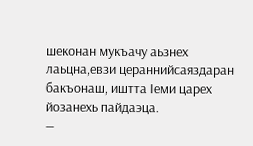шеконан мукъачу аьзнех лаьцна,евзи цераннийсаяздаран бакъонаш, иштта Iеми царех йозанехь пайдаэца.
—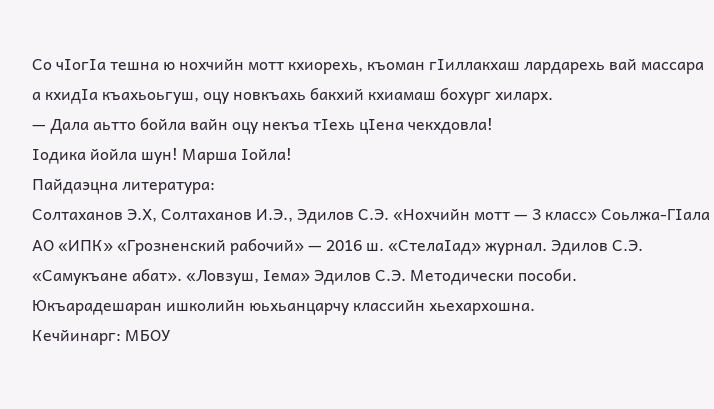Со чIогIа тешна ю нохчийн мотт кхиорехь, къоман гIиллакхаш лардарехь вай массара а кхидIа къахьоьгуш, оцу новкъахь бакхий кхиамаш бохург хиларх.
— Дала аьтто бойла вайн оцу некъа тIехь цIена чекхдовла!
Iодика йойла шун! Марша Iойла!
Пайдаэцна литература:
Солтаханов Э.Х, Солтаханов И.Э., Эдилов С.Э. «Нохчийн мотт — 3 класс» Соьлжа-ГIала АО «ИПК» «Грозненский рабочий» — 2016 ш. «СтелаIад» журнал. Эдилов С.Э. «Самукъане абат». «Ловзуш, Iема» Эдилов С.Э. Методически пособи. Юкъарадешаран ишколийн юьхьанцарчу классийн хьехархошна.
Кечйинарг: МБОУ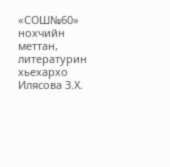«СОШ№60» нохчийн меттан, литературин хьехархо Илясова З.Х.